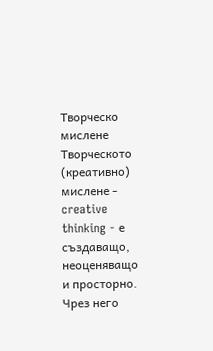Творческо мислене
Творческото (креативно) мислене - creative thinking - е създаващо, неоценяващо и просторно. Чрез него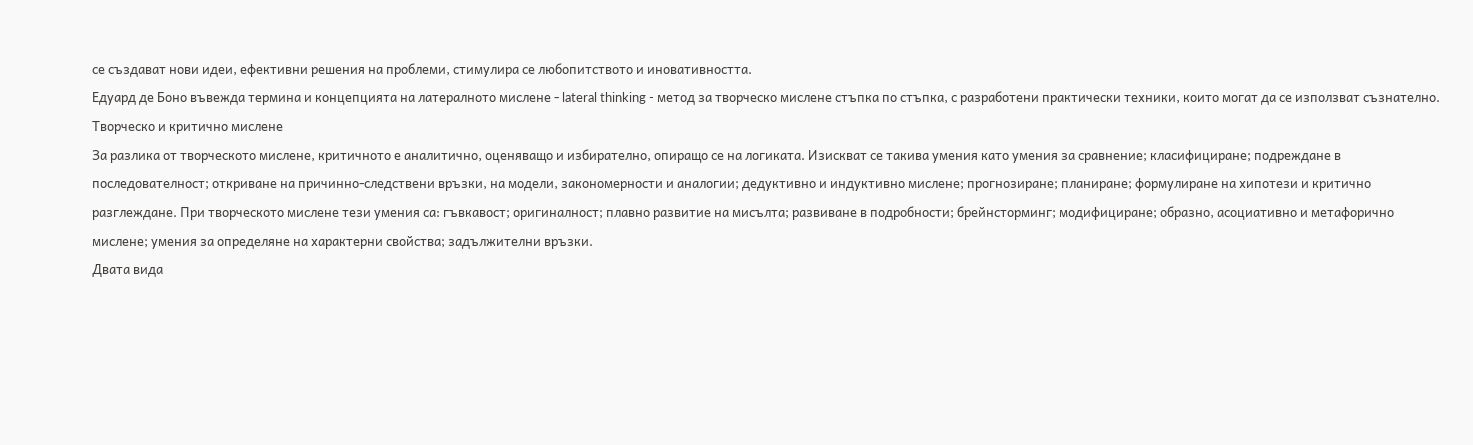се създават нови идеи, ефективни решения на проблеми, стимулира се любопитството и иновативността.
Едуард де Боно въвежда термина и концепцията на латералното мислене - lateral thinking - метод за творческо мислене стъпка по стъпка, с разработени практически техники, които могат да се използват съзнателно.
Творческо и критично мислене
За разлика от творческото мислене, критичното е аналитично, оценяващо и избирателно, опиращо се на логиката. Изискват се такива умения като умения за сравнение; класифициране; подреждане в последователност; откриване на причинно-следствени връзки, на модели, закономерности и аналогии; дедуктивно и индуктивно мислене; прогнозиране; планиране; формулиране на хипотези и критично разглеждане. При творческото мислене тези умения са: гъвкавост; оригиналност; плавно развитие на мисълта; развиване в подробности; брейнсторминг; модифициране; образно, асоциативно и метафорично мислене; умения за определяне на характерни свойства; задължителни връзки.
Двата вида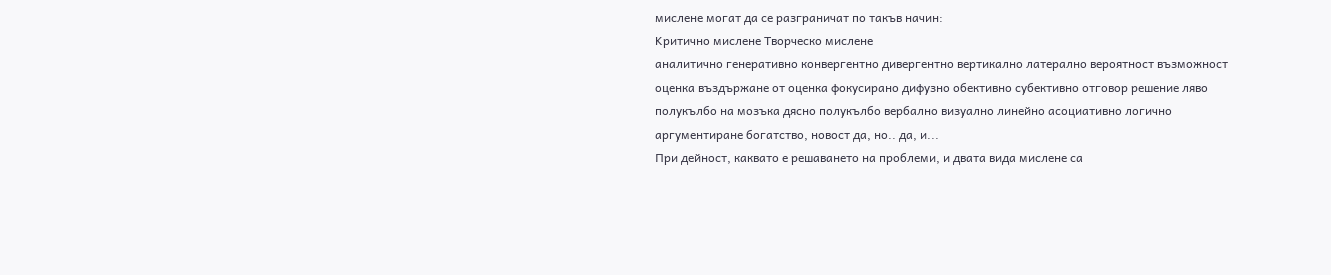мислене могат да се разграничат по такъв начин:
Kритично мислене Tворческо мислене
аналитично генеративно конвергентно дивергентно вертикално латерално вероятност възможност оценка въздържане от оценка фокусирано дифузно обективно субективно отговор решение ляво полукълбо на мозъка дясно полукълбо вербално визуално линейно асоциативно логично аргументиране богатство, новост да, но.. да, и...
При дейност, каквато е решаването на проблеми, и двата вида мислене са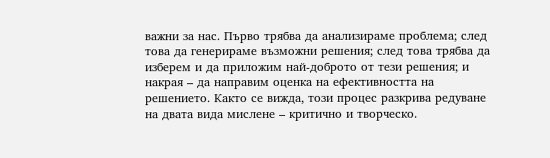важни за нас. Първо трябва да анализираме проблема; след това да генерираме възможни решения; след това трябва да изберем и да приложим най-доброто от тези решения; и накрая – да направим оценка на ефективността на решението. Както се вижда, този процес разкрива редуване на двата вида мислене – критично и творческо.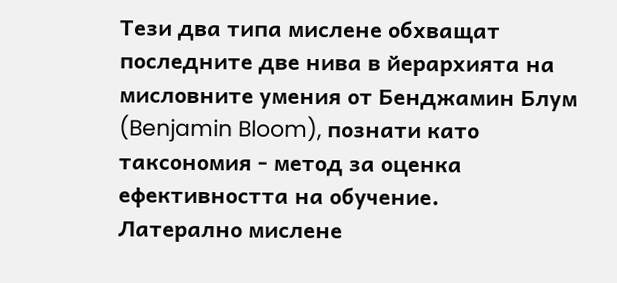Тези два типа мислене обхващат последните две нива в йерархията на мисловните умения от Бенджамин Блум (Benjamin Bloom), познати като таксономия - метод за оценка ефективността на обучение.
Латерално мислене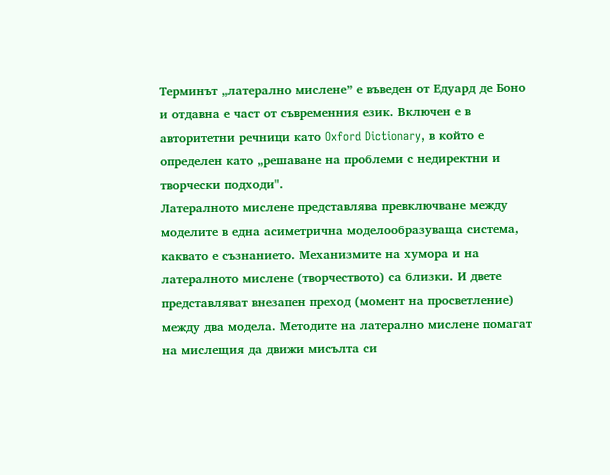Терминът „латерално мислене” е въведен от Едуард де Боно и отдавна е част от съвременния език. Включен е в авторитетни речници като Oxford Dictionary, в който е определен като „решаване на проблеми с недиректни и творчески подходи".
Латералното мислене представлява превключване между моделите в една асиметрична моделообразуваща система, каквато е съзнанието. Механизмите на хумора и на латералното мислене (творчеството) са близки. И двете представляват внезапен преход (момент на просветление) между два модела. Методите на латерално мислене помагат на мислещия да движи мисълта си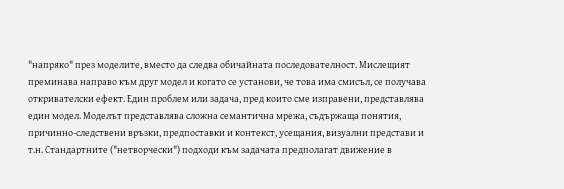"напряко" през моделите, вместо да следва обичайната последователност. Мислещият преминава направо към друг модел и когато се установи, че това има смисъл, се получава откривателски ефект. Един проблем или задача, пред които сме изправени, представлява един модел. Моделът представлява сложна семантична мрежа, съдържаща понятия, причинно-следствени връзки, предпоставки и контекст, усещания, визуални представи и т.н. Стандартните ("нетворчески") подходи към задачата предполагат движение в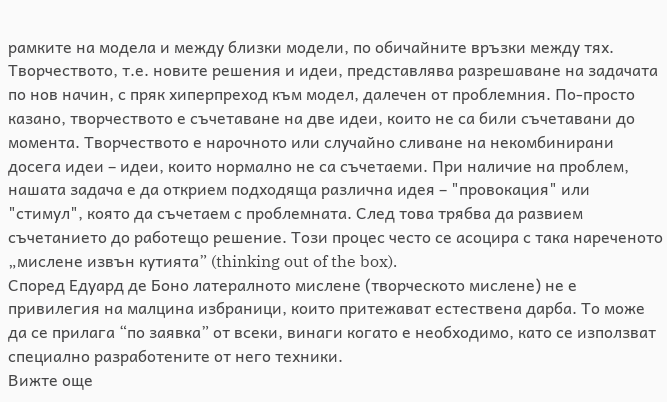рамките на модела и между близки модели, по обичайните връзки между тях.
Творчеството, т.е. новите решения и идеи, представлява разрешаване на задачата по нов начин, с пряк хиперпреход към модел, далечен от проблемния. По-просто казано, творчеството е съчетаване на две идеи, които не са били съчетавани до момента. Творчеството е нарочното или случайно сливане на некомбинирани досега идеи – идеи, които нормално не са съчетаеми. При наличие на проблем, нашата задача е да открием подходяща различна идея – "провокация" или "стимул", която да съчетаем с проблемната. След това трябва да развием съчетанието до работещо решение. Този процес често се асоцира с така нареченото „мислене извън кутията” (thinking out of the box).
Според Едуард де Боно латералното мислене (творческото мислене) не е привилегия на малцина избраници, които притежават естествена дарба. То може да се прилага “по заявка” от всеки, винаги когато е необходимо, като се използват специално разработените от него техники.
Вижте още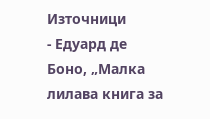Източници
- Едуард де Боно, „Малка лилава книга за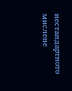нестандартното мислене